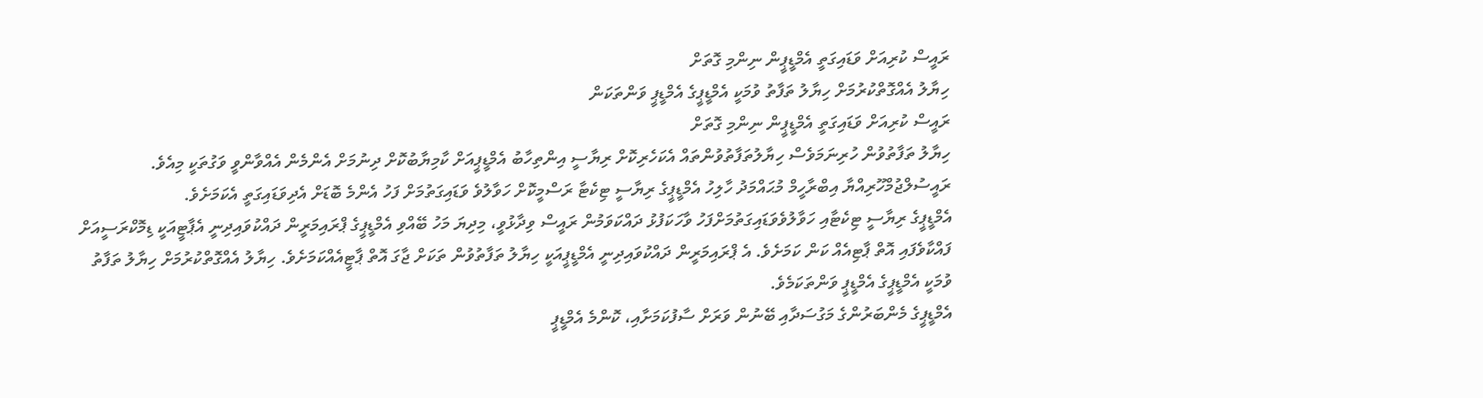ރައީސް ކުރިއަށް ވަޑައިގަތީ އެމްޑީޕީން ނިންމި ގޮތަށް
ހިޔާލު އެއްގޮތްކުރުމަށް ހިޔާލު ތަފާތު ވުމަކީ އެމްޑީޕީގެ އެމްޑީޕީ ވަންތަކަން
ރައީސް ކުރިއަށް ވަޑައިގަތީ އެމްޑީޕީން ނިންމި ގޮތަށް
ހިޔާލު ތަފާތުވުން ހުރިނަމަވެސް ހިޔާލުތަފާތުވުންތައް އެކަހެރިކޮށް ރިޔާސީ އިންތިހާބު އެމްޑީޕީއަށް ކާމިޔާބުކޮށް ދިނުމަށް އެންމެން އެއްވާންވީ ވަގުތަކީ މިއެވެ. ރައީސުލްޖުމްހޫރިއްޔާ އިބްރާހީމް މުޙައްމަދު ހާލިހު އެމްޑީޕީގެ ރިޔާސީ ޓިކެޓާ ރަސްމީކޮށް ހަވާލުވެ ވަޑައިގަތުމަށް ފަހު އެންމެ ބޮޑަށް އެދިވަޑައިގަތީ އެކަމަށެވެ.
އެމްޑީޕީގެ ރިޔާސީ ޓިކެޓާއި ހަވާލުވެވަޑައިގަތުމަށްފަހު ވާހަކަފުޅު ދައްކަވަމުން ރައީސް ވިދާޅުވީ، މިދިޔަ މަހު ބޭއްވި އެމްޑީޕީގެ ޕްރައިމަރީން ދައްކުވައިދިނީ އެޕާޓީއަކީ ޑިމޮކްރަސީއަށް ފައްކާވެފައި އޮތް ޕާޓިއެއް ކަން ކަމަށެވެ. އެ ޕްރައިމަރީން ދައްކުވައިދިނީ އެމްޑީޕީއަކީ ހިޔާލު ތަފާތުވުން ތަކަށް ޖާގަ އޮތް ޕާޓީއެއްކަމަށެވެ. ހިޔާލު އެއްގޮތްކުރުމަށް ހިޔާލު ތަފާތު ވުމަކީ އެމްޑީޕީގެ އެމްޑީޕީ ވަންތަކަމެވެ.
އެމްޑީޕީގެ މެންބަރުންގެ މަގުސަދާއި ބޭނުން ވަރަށް ސާފުކަމަށާއި، ކޮންމެ އެމްޑީޕީ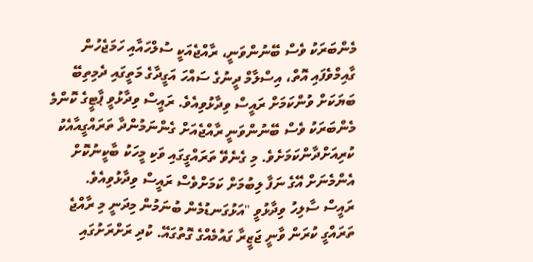މެންބަރަކު ވެސް ބޭނުންވަނީ، ރާއްޖެއަކީ ސުލްހައާއި ހަމަޖެހުން ގާއިމްވެފައި އޮތް، އިސްލާމް ދީނުގެ ސައްހަ އަގީދާގެ މަތީގައި ދެމިތިބޭ ބަޔަކަށް ވުންކަމަށް ރައީސް ވިދާޅުވިއެވެ. ރައީސް ވިދާޅުވީ ޕާޓީގެ ކޮންމެ މެންބަރަކު ވެސް ބޭނުންވަނީ ރާއްޖެއަށް ގެންނަމުންދާ ތަރައްގީއާއެކު ކުރިއަށްދާންކަމަށެވެ. މި ގެނެވޭ ތަރައްގީގައި ވަކި މީހަކު ބާކީނުކޮށް އެންމެނަށް އޭގެ ނަފާ ލިބުމަށް ކަމަށްވެސް ރައީސް ވިދާޅުވިއެވެ.
ރައީސް ސާލިހު ވިދާޅުވީ "އަޅުގަނޑުމެން ބުނަމުން މިދަނީ މި ރާއްޖެ ތަރައްގީ ކުރަން ވާނީ ޖަޒީރާ ގައުމެއްގެ ގޮތުގައޭ. ކުދި ރަށްރަށުގައި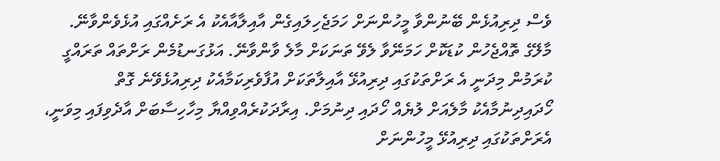ވެސް ދިރިއުޅެން ބޭނުންވާ މީހުންނަށް ހަމަޖެހިލައިގެން އާއިލާއާއެކު އެ ރަށެއްގައި އުޅެވެންވާނޭ. މާލޭގެ ތޮއްޖެހުން ކުޑަކޮށް ހަމަނޭވާ ލެވޭ ތަނަކަށް މާލެ ވާންވާނޭ. އަޅުގަނޑުމެން ރަށްތައް ތަރައްގީ ކުރަމުން މިދަނީ އެ ރަށްތަކުގައި ދިރިއުޅޭ އާއިލާތަކަށް އުފާވެރިކަމާއެކު ދިރިއުޅެވޭނެ ގޮތް ހޯދައިދިނުމާއެކު މާލެއަށް ލުޔެއް ހޯދައި ދިނުމަށް. އިރާދަކުރެއްވިއްޔާ މިހާހިސާބަށް އާދެވިފައި މިވަނީ، އެރަށްތަކުގައި ދިރިއުޅޭ މީހުންނަށް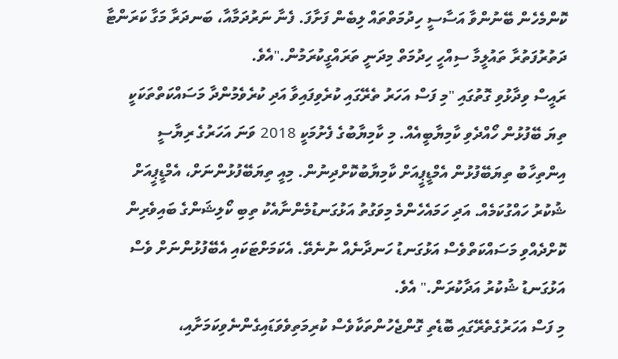ކޮންމެހެން ބޭނުންވާ އަސާސީ ހިދުމަތްތައް ލިބެން ފަށާފަ. ފެނާ ނަރުދަމާއާ، ބަނދަރާ މަގާ ކަރަންޓާ ދަތުރުފަތުރާ ތައުލީމާ ސިއްހީ ހިދުމަތް މިދަނީ ތަރައްގީކުރަމުން."އެވެ.
ރައީސް ވިދާޅުވި ގޮތުގައި "މި ފަސް އަހަރު ތެރޭގައި ކުރެވިފައިވާ އަދި ކުރެވެމުންދާ މަސައްކަތްތަކަކީ ތިޔަ ބޭފުޅުން ހޯއްދެވި ކާމިޔާބީއެއް. މި ކާމިޔާބުގެ ފެށުމަކީ 2018 ވަނަ އަހަރުގެ ރިޔާސީ އިންތިހާބު ތިޔަބޭފުޅުން އެމްޑީޕީއަށް ކާމިޔާބުކޮށްދިނުން. މިއީ ތިޔަބޭފުޅުންނަށް، އެމްޑީޕީއަށް ޝުކުރު ހައްގުކަމެއް. އަދި ހަމައެހެންމެ މިވަގުތު އަޅުގަނޑުމެންނާއެކު ތިބި ކޯލިޝަންގެ ބައިވެރިން ކޮށްދެއްވި މަސައްކަތްވެސް އަޅުގަނޑު ހަނދާނެއް ނުނެތޭ. އެކަމަށްޓަކައި އެބޭފުޅުންނަށް ވެސް އަޅުގަނޑު ޝުކުރު އަދާކުރަން." އެވެ.
މި ފަސް އަހަރުގެތެރޭގައި ބޮޑެތި ގޮންޖެހުންތަކާވެސް ކުރިމަތިވެވަޑައިގެންނެވިކަމަށާއި،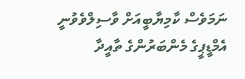ނަމަވެސް ކާމިޔާބީއަށް ވާސިލްވެވުނީ އެމްޑީޕީގެ މެންބަރުންގެ ތާއީދާ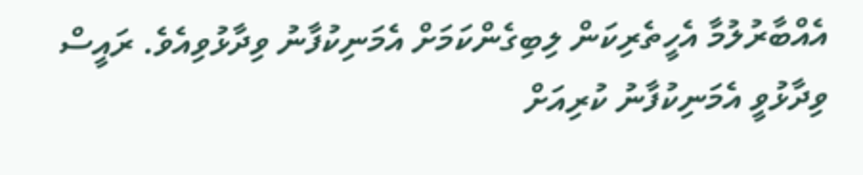އެއްބާރުލުމާ އެހީތެރިކަން ލިބިގެންކަމަށް އެމަނިކުފާނު ވިދާޅުވިއެވެ. ރައީސް ވިދާޅުވީ އެމަނިކުފާނު ކުރިއަށް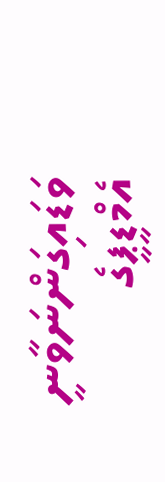ވަޑައިގަންނަވާނީ އެމްޑީޕީގެ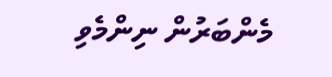މެންބަރުން ނިންމެވި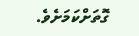ގޮތަށްކަމަށެވެ.